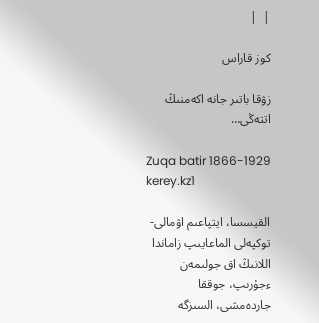|  |

كوز قاراس

زۋقا باتىر جانە اكەمنىڭ اتتەڭى…

Zuqa batir 1866-1929  kerey.kz1

القيسسا، ايتپاعىم اۋمالى-توكپەلى الماعايىپ زاماندا اللانىڭ اق جولىمەن ءجۇرىپ، جوققا جاردەمشى، السىزگە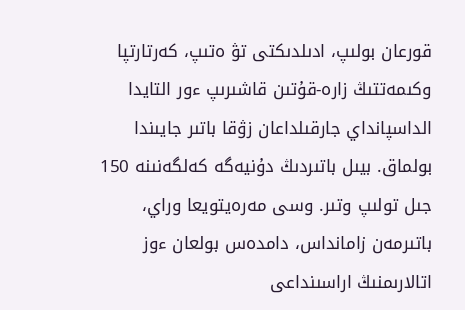قورعان بولىپ، ادىلدىكتى تۋ ەتىپ، كەرتارتپا وكىمەتتىڭ زارە-قۇتىن قاشىرىپ ءور التايدا الداسپانداي جارقىلداعان زۋقا باتىر جايىندا بولماق. بيىل باتىردىڭ دۇنيەگە كەلگەنىنە 150 جىل تولىپ وتىر. وسى مەرەيتويعا وراي، باتىرمەن زامانداس، دامدەس بولعان ءوز اتالارىمنىڭ اراسىنداعى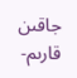جاقىن قارىم-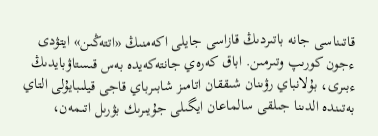قاتىناسى جانە باتىردىڭ قازاسى جايلى اكەمنىڭ «اتتەڭىن» ايتۋدى ءجون كورىپ وتىرمىن. اباق كەرەي جانتەكەيدە بەس قىستاۋبايدىڭ ءبىرى، بۇلانباي رۋىنان شىققان اتامىز شابىرباي قاجى قيلىبايۇلى التاي بەتىندە الدىنا جىلقى سالماعان ايگىلى جۇيىرىك بۋرىل اتىمەن،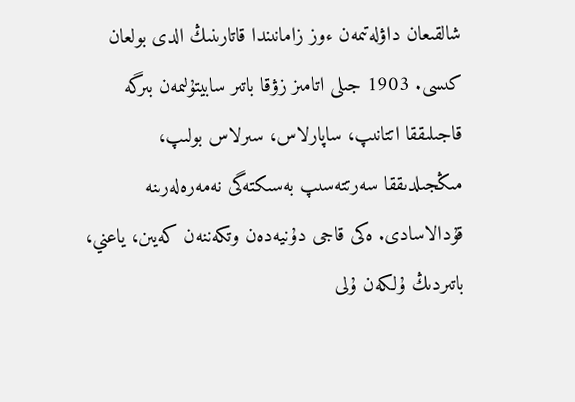شالقىعان داۋلەتىمەن ءوز زامانىندا قاتارىنىڭ الدى بولعان كىسى. 1903 جىلى اتامىز زۋقا باتىر سابيتۇلىمەن بىرگە قاجىلىققا اتتانىپ، ساپارلاس، سىرلاس بولىپ، مىڭجىلدىققا سەرتتەسىپ بەسىكتەگى نەمەرەلەرىنە قۇدالاسادى. ەكى قاجى دۇنيەدەن وتكەننەن كەيىن، ياعني، باتىردىڭ ۇلكەن ۇلى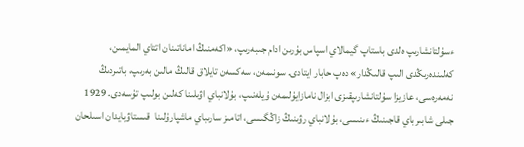ءسۇلتانشارىپ ەلدى باستاپ گيمالاي اسپاس بۇرىن ادام جىبەرىپ، «اكەمنىڭ اماناتىنان اتتاي المايمىن، كەلىندەرىڭدى الىپ قالىڭدار» دەپ حابار ايتادى. سونىمەن، سەكسەن تايلاق قالىڭ مالىن بەرىپ، باتىردىڭ نەمەرەسى، عازيزا سۇلتانشارىپقىزى ابزال نامازايۇلىمەن ۇيلەنىپ، بۇلانباي اۋىلىنا كەلىن بولىپ تۇسەدى. 1929 جىلى شابىرباي قاجىنىڭ ءىنىسى، بۇلانباي رۋىنىڭ زاڭگىسى، اتامىز سارىباي ماشپارۇلىنا  قىستاۋبايدان اسىلحان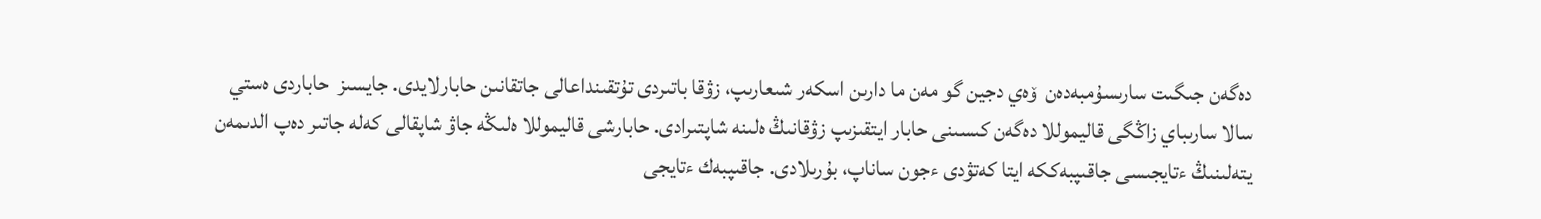دەگەن جىگىت سارىسۇمبەدەن  ۆەي دجين گو مەن ما دارىن اسكەر شىعارىپ، زۋقا باتىردى تۇتقىنداعالى جاتقانىن حابارلايدى. جايسىز  حاباردى ەستي سالا سارىباي زاڭگى قاليموللا دەگەن كىسىنى حابار ايتقىزىپ زۋقانىڭ ەلىنە شاپتىرادى. حابارشى قاليموللا ەلىڭە جاۋ شاپقالى كەلە جاتىر دەپ الدىمەن يتەلىنىڭ ءتايجىسى جاقىپبەككە ايتا كەتۋدى ءجون ساناپ، بۇرىلادى. جاقىپبەك ءتايجى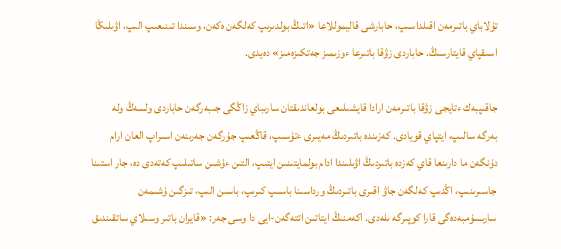تۇلاباي باتىرمەن اقىلداسىپ، حابارشى قاليموللاعا «اتىڭ بولدىرىپ كەلگەن ەكەن، وسىندا تىنىعىپ الىپ، اۋىلىڭا اسىقپاي قايتارسىڭ. حاباردى زۋقا باتىرعا ءوزىمىز جەتكىزەمىز» دەيدى.

جاقىپبەك ءتايجى زۋقا باتىرمەن ارادا قايشىلىعى بولعاندىقتان سارىباي زاڭگى جىبەرگەن حاباردى ولسەڭ ولە بەرگە سالىپ، ايتپاي قويادى. كەزىندە باتىردىڭ مەيىرى ءتۇسىپ، قاڭعىپ جۇرگەن جەرىنەن اسىراپ العان ارام دۇنگەن ما دارىنعا قاي كەزدە باتىردىڭ اۋىلىندا ادام بولمايتىنىن ايتىپ، التىن ءۇشىن ساتىلىپ كەتەدى دە، جار استىنا جاسىرىنىپ، اڭدىپ كەلگەن جاۋ اقىرى باتىردىڭ ورداسىنا باسىپ كىرىپ، باسىن الىپ، تىزگىن ۇشىمەن سارىسۇمبەدەگى قارا كوپىرگە ىلەدى. اكەمنىڭ ايتاتىن اتتەگەن-ايى دا وسى جەر: «قايران باتىر وسىلاي ساتقىندىق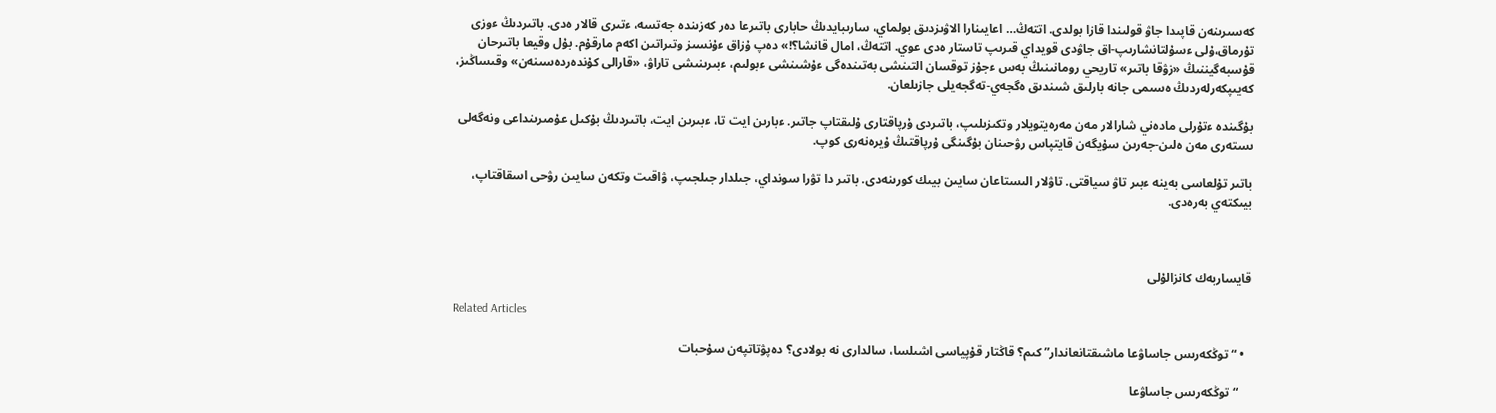كەسىرىنەن قاپىدا جاۋ قولىندا قازا بولدى. اتتەڭ… اعايىنارا الاۋىزدىق بولماي، سارىبايدىڭ حابارى باتىرعا دەر كەزىندە جەتسە، ءتىرى قالار ەدى. باتىردىڭ ءوزى تۇرماق،ۇلى ءسۇلتانشارىپ-اق جاۋدى قويداي قىرىپ تاستار ەدى عوي. اتتەڭ، امال قانشا؟!» دەپ ۇزاق ءۇنسىز وتىراتىن اكەم مارقۇم. بۇل وقيعا باتىرحان قۇسبەگيننىڭ «زۋقا باتىر» تاريحي رومانىنىڭ بەس ءجۇز توقسان التىنشى بەتىندەگى ءۇشىنشى ءبولىم، ءبىرىنىشى تاراۋ، «قارالى كۇندەردەسىنەن» وقىساڭىز، كەيىپكەرلەردىڭ ەسىمى جانە بارلىق شىندىق ەگجەي-تەگجەيلى جازىلعان.

بۇگىندە ءتۇرلى مادەني شارالار مەن مەرەيتويلار وتكىزىلىپ، باتىردى ۇرپاقتارى ۇلىقتاپ جاتىر. ءبارىن ايت تا، ءبىرىن ايت، باتىردىڭ بۇكىل عۇمىرىنداعى ونەگەلى ىستەرى مەن ەلىن-جەرىن سۇيگەن قايتپاس رۋحىنان بۇگىنگى ۇرپاقتىڭ ۇيرەنەرى كوپ.

باتىر تۇلعاسى بەينە ءبىر تاۋ سياقتى. تاۋلار الىستاعان سايىن بيىك كورىنەدى. باتىر دا تۋرا سونداي، جىلدار جىلجىپ، ۋاقىت وتكەن سايىن رۋحى اسقاقتاپ، بيىكتەي بەرەدى.



قايساربەك كانزالۇلى

Related Articles

  • “توڭكەرىس جاساۋعا ماشىقتانعاندار” كىم؟ قاڭتار قۇپياسى اشىلسا، سالدارى نە بولادى؟ دەپۋتاتپەن سۇحبات

    “توڭكەرىس جاساۋعا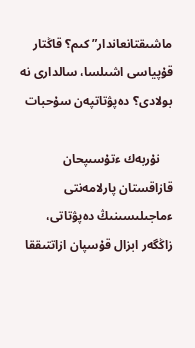ماشىقتانعاندار” كىم؟ قاڭتار قۇپياسى اشىلسا، سالدارى نە بولادى؟ دەپۋتاتپەن سۇحبات

    نۇربەك ءتۇسىپحان قازاقستان پارلامەنتى ءماجىلىسىنىڭ دەپۋتاتى، زاڭگەر ابزال قۇسپان ازاتتىققا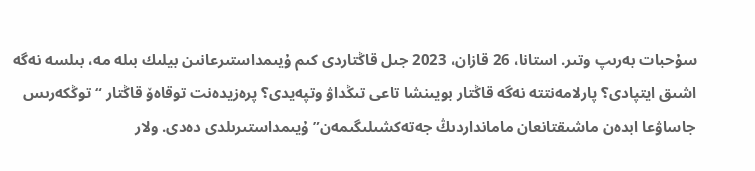سۇحبات بەرىپ وتىر. استانا، 26 قازان، 2023 جىل قاڭتاردى كىم ۇيىمداستىرعانىن بيلىك بىلە مە، بىلسە نەگە اشىق ايتپادى؟ پارلامەنتتە نەگە قاڭتار بويىنشا تاعى تىڭداۋ وتپەيدى؟ پرەزيدەنت توقاەۆ قاڭتار “توڭكەرىس جاساۋعا ابدەن ماشىقتانعان مامانداردىڭ جەتەكشىلىگىمەن” ۇيىمداستىرىلدى دەدى. ولار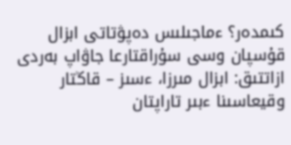كىمدەر؟ ءماجىلىس دەپۋتاتى ابزال قۇسپان وسى سۇراقتارعا جاۋاپ بەردى ازاتتىق: ابزال مىرزا، ءسىز – قاڭتار وقيعاسىنا ءبىر تاراپتان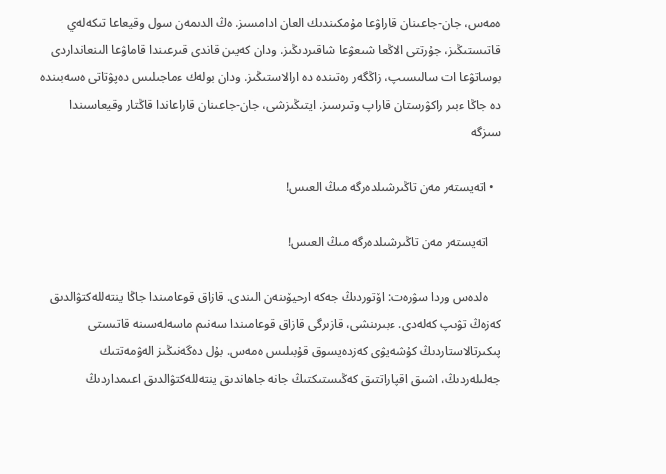ەمەس، جان-جاعىنان قاراۋعا مۇمكىندىك العان ادامسىز. ەڭ الدىمەن سول وقيعاعا تىكەلەي قاتىستىڭىز، جۇرتتى الاڭعا شىعۋعا شاقىردىڭىز. ودان كەيىن قاندى قىرعىندا قاماۋعا الىنعانداردى بوساتۋعا ات سالىسىپ، زاڭگەر رەتىندە دە ارالاستىڭىز. ودان بولەك ءماجىلىس دەپۋتاتى ەسەبىندە دە جاڭا ءبىر راكۋرستان قاراپ وتىرسىز. ايتىڭىزشى، جان-جاعىنان قاراعاندا قاڭتار وقيعاسىندا سىزگە

  • اتەيستەر مەن تاڭىرشىلدەرگە مىڭ العىس!

    اتەيستەر مەن تاڭىرشىلدەرگە مىڭ العىس!

    ەلدەس وردا سۋرەت: اۆتوردىڭ جەكە ارحيۆىنەن الىندى. قازاق قوعامىندا جاڭا ينتەللەكتۋالدىق كەزەڭ تۋىپ كەلەدى. ءبىرىنشى، قازىرگى قازاق قوعامىندا سەنىم ماسەلەسىنە قاتىستى پىكىرتالاستاردىڭ كۇشەيۋى كەزدەيسوق قۇبىلىس ەمەس. بۇل دەگەنىڭىز الەۋمەتتىك جەلىلەردىڭ، اشىق اقپاراتتىق كەڭىستىكتىڭ جانە جاھاندىق ينتەللەكتۋالدىق اعىمداردىڭ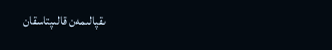ىقپالىمەن قالىپتاسقان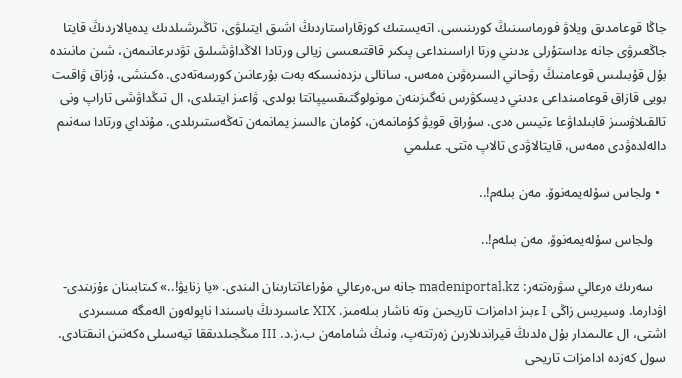جاڭا قوعامدىق ويلاۋ فورماسىنىڭ كورىنىسى. اتەيستىك كوزقاراستاردىڭ اشىق ايتىلۋى، تاڭىرشىلدىك يدەيالاردىڭ قايتا جاڭعىرۋى جانە ءداستۇرلى ءدىني ورتا اراسىنداعى پىكىر قاقتىعىسى زيالى ورتادا الاڭداۋشىلىق تۋدىرعانىمەن، شىن مانىندە بۇل قۇبىلىس قوعامنىڭ رۋحاني السىرەۋىن ەمەس، سانالى ىزدەنىسكە بەت بۇرعانىن كورسەتەدى. ەكىنشى، ۇزاق ۋاقىت بويى قازاق قوعامىنداعى ءدىني ديسكۋرس نەگىزىنەن مونولوگتىقسيپاتتا بولدى. ۋاعىز ايتىلدى، ال تىڭداۋشى تاراپ ونى تالقىلاۋسىز قابىلداۋعا ءتيىس ەدى. سۇراق قويۋ كۇمانمەن، كۇمان ءالسىز يمانمەن تەڭەستىرىلدى. مۇنداي ورتادا سەنىم دالەلدەۋدى ەمەس، قايتالاۋدى تالاپ ەتتى. عىلىمي

  • ولجاس سۇلەيمەنوۆ. مەن بىلەم!..

    ولجاس سۇلەيمەنوۆ. مەن بىلەم!..

    سەرىك ەرعالي سۋرەتتەر: madeniportal.kz جانە س.ەرعالي مۇراعاتتارىنان الىندى. «يا زنايۋ!..» كىتابىنان ءۇزىندى-اۋدارما. وسيريس زاڭى I ءبىز ادامزات تاريحىن وتە ناشار بىلەمىز. XIX عاسىردىڭ باسىندا ناپولەون الەمگە مىسىردى اشتى، ال عالىمدار بۇل ەلدىڭ قيراندىلارىن زەرتتەپ، ونىڭ شامامەن ب.ز.د. III مىڭجىلدىققا تيەسىلى ەكەنىن انىقتادى. سول كەزدە ادامزات تاريحى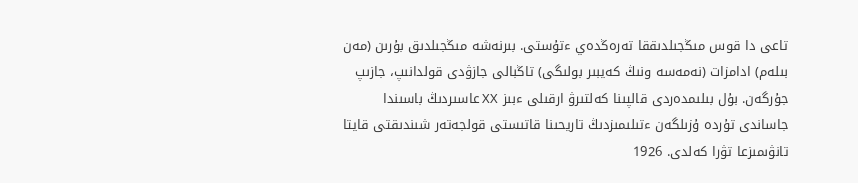تاعى دا قوس مىڭجىلدىققا تەرەڭدەي ءتۇستى. بىرنەشە مىڭجىلدىق بۇرىن (مەن بىلەم) ادامزات (نەمەسە ونىڭ كەيبىر بولىگى) تاڭبالى جازۋدى قولدانىپ، جازىپ جۇرگەن. بۇل بىلىمدەردى قالپىنا كەلتىرۋ ارقىلى ءبىز XX عاسىردىڭ باسىندا جاساندى تۇردە ۇزىلگەن ءتىلىمىزدىڭ تاريحىنا قاتىستى قولجەتەر شىندىقتى قايتا تانۋىمىزعا تۋرا كەلدى. 1926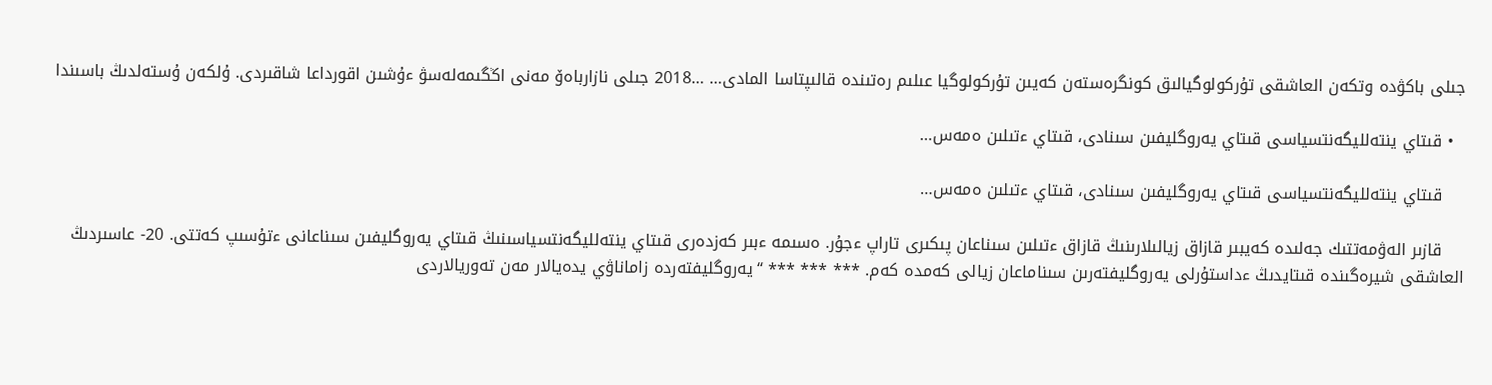جىلى باكۋدە وتكەن العاشقى تۇركولوگيالىق كونگرەستەن كەيىن تۇركولوگيا عىلىم رەتىندە قالىپتاسا المادى… …2018 جىلى نازارباەۆ مەنى اڭگىمەلەسۋ ءۇشىن اقورداعا شاقىردى. ۇلكەن ۇستەلدىڭ باسىندا

  • قىتاي ينتەلليگەنتسياسى قىتاي يەروگليفىن سىنادى، قىتاي ءتىلىن ەمەس…

    قىتاي ينتەلليگەنتسياسى قىتاي يەروگليفىن سىنادى، قىتاي ءتىلىن ەمەس…

    قازىر الەۋمەتتىك جەلىدە كەيبىر قازاق زيالىلارىنىڭ قازاق ءتىلىن سىناعان پىكىرى تاراپ ءجۇر. ەسىمە ءبىر كەزدەرى قىتاي ينتەلليگەنتسياسىنىڭ قىتاي يەروگليفىن سىناعانى ءتۇسىپ كەتتى. 20- عاسىردىڭ العاشقى شيرەگىندە قىتايدىڭ ءداستۇرلى يەروگليفتەرىن سىناماعان زيالى كەمدە كەم. *** *** *** “يەروگليفتەردە زاماناۋي يدەيالار مەن تەوريالاردى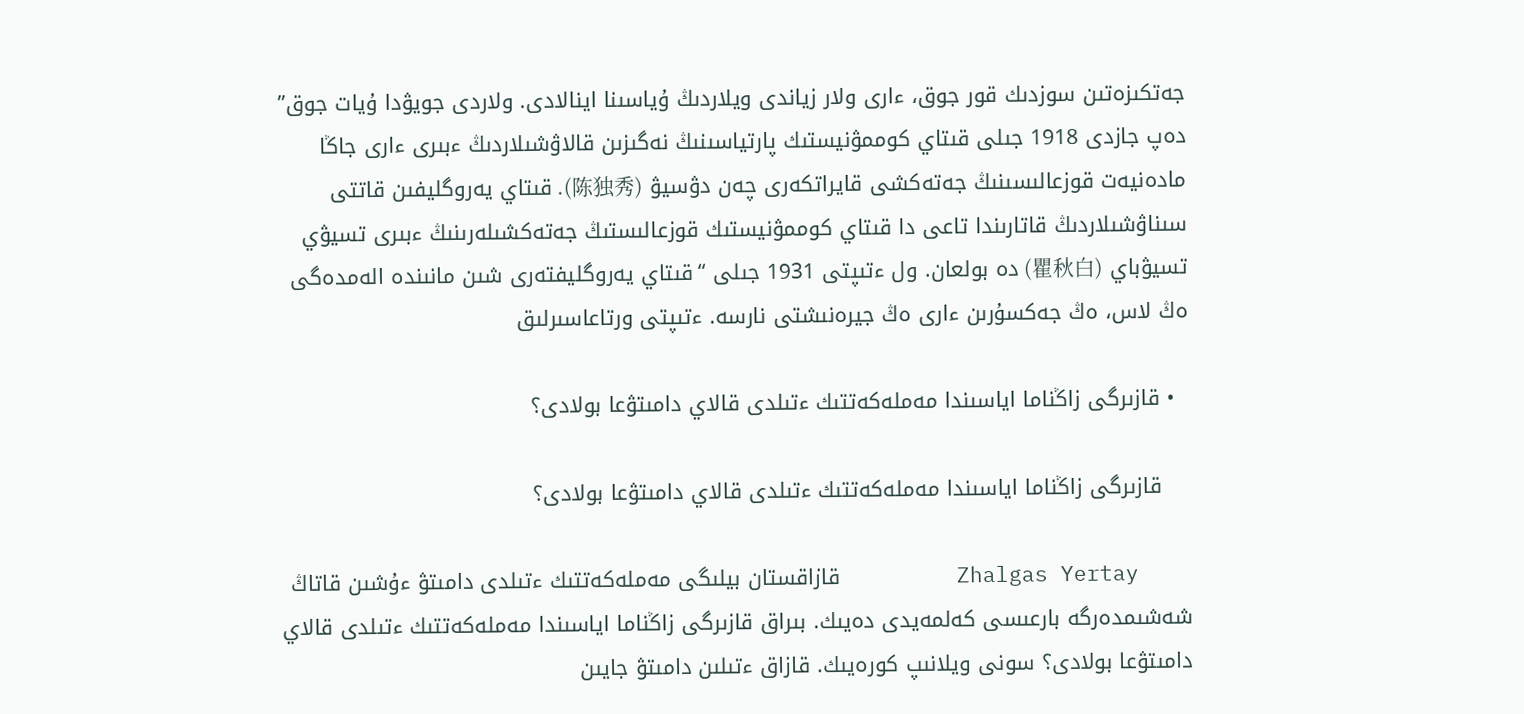جەتكىزەتىن سوزدىك قور جوق، ءارى ولار زياندى ويلاردىڭ ۇياسىنا اينالادى. ولاردى جويۋدا ۇيات جوق” دەپ جازدى 1918 جىلى قىتاي كوممۋنيستىك پارتياسىنىڭ نەگىزىن قالاۋشىلاردىڭ ءبىرى ءارى جاڭا مادەنيەت قوزعالىسىنىڭ جەتەكشى قايراتكەرى چەن دۋسيۋ (陈独秀). قىتاي يەروگليفىن قاتتى سىناۋشىلاردىڭ قاتارىندا تاعى دا قىتاي كوممۋنيستىك قوزعالىستىڭ جەتەكشىلەرىنىڭ ءبىرى تسيۋي تسيۋباي (瞿秋白) دە بولعان. ول ءتىپتى 1931 جىلى “قىتاي يەروگليفتەرى شىن مانىندە الەمدەگى ەڭ لاس، ەڭ جەكسۇرىن ءارى ەڭ جيرەنىشتى نارسە. ءتىپتى ورتاعاسىرلىق

  • قازىرگى زاڭناما اياسىندا مەملەكەتتىك ءتىلدى قالاي دامىتۋعا بولادى؟

    قازىرگى زاڭناما اياسىندا مەملەكەتتىك ءتىلدى قالاي دامىتۋعا بولادى؟

    Zhalgas Yertay         قازاقستان بيلىگى مەملەكەتتىك ءتىلدى دامىتۋ ءۇشىن قاتاڭ شەشىمدەرگە بارعىسى كەلمەيدى دەيىك. بىراق قازىرگى زاڭناما اياسىندا مەملەكەتتىك ءتىلدى قالاي دامىتۋعا بولادى؟ سونى ويلانىپ كورەيىك. قازاق ءتىلىن دامىتۋ جايىن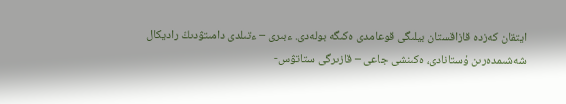ايتقان كەزدە قازاقستان بيلىگى قوعامدى ەكىگە بولەدى. ءبىرى – ءتىلدى دامىتۋدىڭ راديكال شەشىمدەرىن ۇستانادى، ەكىنشى جاعى – قازىرگى ستاتۋس-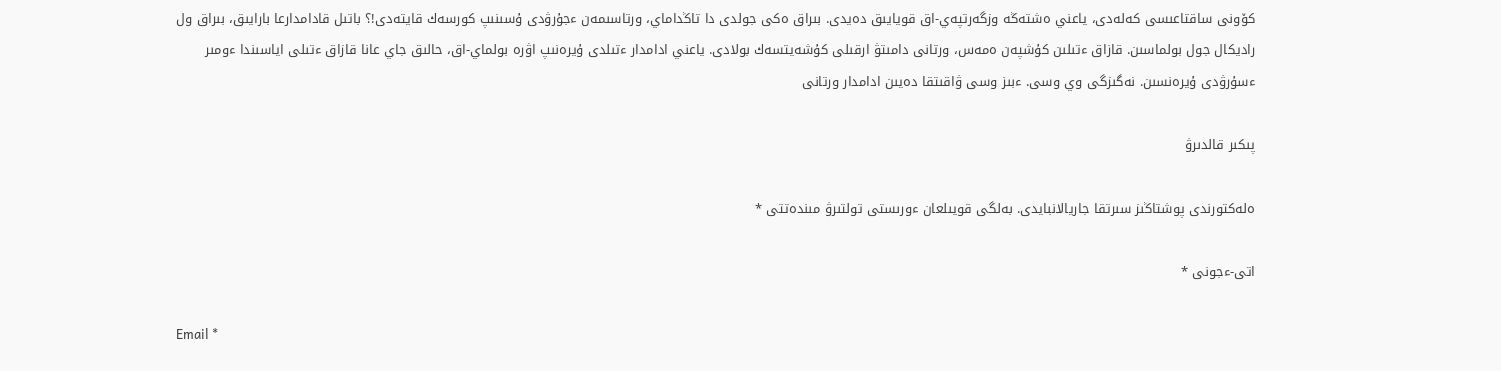كۆونى ساقتاعىسى كەلەدى، ياعني ەشتەڭە وزگەرتپەي-اق قويايىق دەيدى. بىراق ەكى جولدى دا تاڭداماي، ورتاسىمەن ءجۇرۋدى ۇسىنىپ كورسەك قايتەدى!؟ باتىل قادامدارعا بارايىق، بىراق ول راديكال جول بولماسىن. قازاق ءتىلىن كۇشپەن ەمەس، ورتانى دامىتۋ ارقىلى كۇشەيتسەك بولادى. ياعني ادامدار ءتىلدى ۇيرەنىپ اۋرە بولماي-اق، حالىق جاي عانا قازاق ءتىلى اياسىندا ءومىر ءسۇرۋدى ۇيرەنسىن. نەگىزگى وي وسى. ءبىز وسى ۋاقىتقا دەيىن ادامدار ورتانى

پىكىر قالدىرۋ

ەلەكتورندى پوشتاڭىز سىرتقا جاريالانبايدى. بەلگى قويىلعان ءورىستى تولتىرۋ مىندەتتى *

اتى-ءجونى *

Email *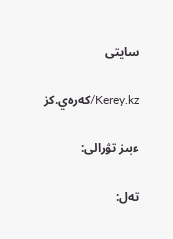سايتى

Kerey.kz/كەرەي.كز

ءبىز تۋرالى:

تەل: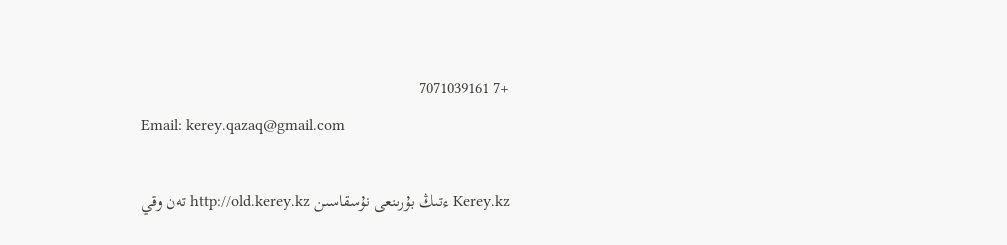+7 7071039161
Email: kerey.qazaq@gmail.com

Kerey.kz ءتىڭ بۇرىنعى نۇسقاسىن http://old.kerey.kz تەن وقي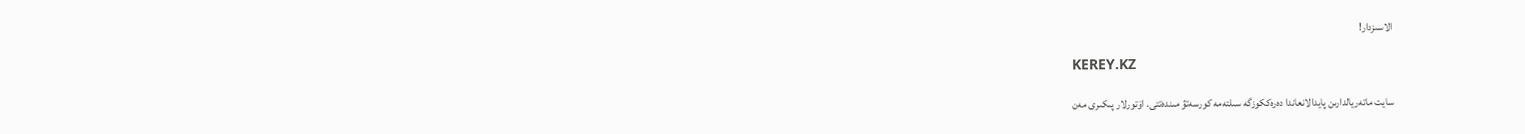الاسىزدار!

KEREY.KZ

سايت ماتەريالدارىن پايدالانعاندا دەرەككوزگە سىلتەمە كورسەتۋ مىندەتتى. اۆتورلار پىكىرى مەن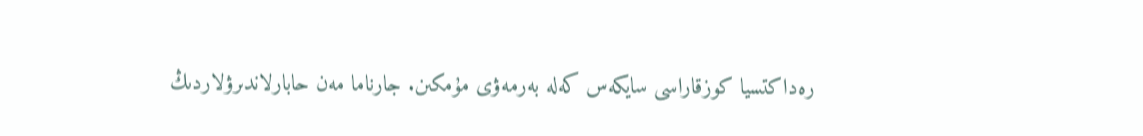رەداكتسيا كوزقاراسى سايكەس كەلە بەرمەۋى مۇمكىن. جارناما مەن حابارلاندىرۋلاردىڭ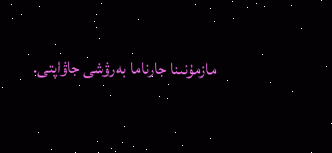مازمۇنىنا جارناما بەرۋشى جاۋاپتى.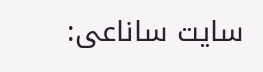سايت ساناعى: